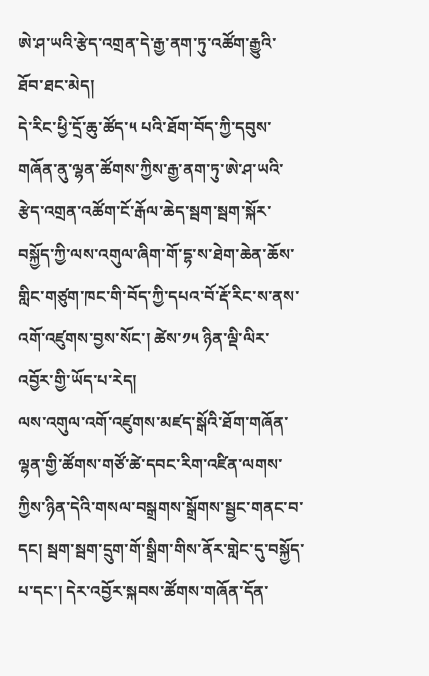ཨེ་ཤ་ཡའི་རྩེད་འགྲན་དེ་རྒྱ་ནག་ཏུ་འཚོག་རྒྱུའི་ཐོབ་ཐང་མེད།
དེ་རིང་ཕྱི་དྲོ་ཆུ་ཚོད་༥ པའི་ཐོག་བོད་ཀྱི་དབུས་གཞོན་ནུ་ལྷན་ཚོགས་ཀྱིས་རྒྱ་ནག་ཏུ་ཨེ་ཤ་ཡའི་རྩེད་འགྲན་འཚོག་ངོ་རྒོལ་ཆེད་སྦག་སྦག་སྐོར་བསྐྱོད་ཀྱི་ལས་འགུལ་ཞིག་གོ་དྷ་ས་ཐེག་ཆེན་ཆོས་གླིང་གཙུག་ཁང་གི་བོད་ཀྱི་དཔའ་བོ་རྡོ་རིང་ས་ནས་འགོ་འཛུགས་བྱས་སོང་། ཚེས་༡༥ ཉིན་ལྡི་ལིར་འབྱོར་གྱི་ཡོད་པ་རེད།
ལས་འགུལ་འགོ་འཛུགས་མཛད་སྒོའི་ཐོག་གཞོན་ལྷན་གྱི་ཚོགས་གཙོ་ཚེ་དབང་རིག་འཛིན་ལགས་ཀྱིས་ཉིན་དེའི་གསལ་བསྒྲགས་སྒྲོགས་སྦྱང་གནང་བ་དང། སྦག་སྦག་དྲུག་གོ་སྒྲིག་གིས་ནོར་གླེང་དུ་བསྐྱོད་པ་དང་། དེར་འབྱོར་སྐབས་ཚོགས་གཞོན་དོན་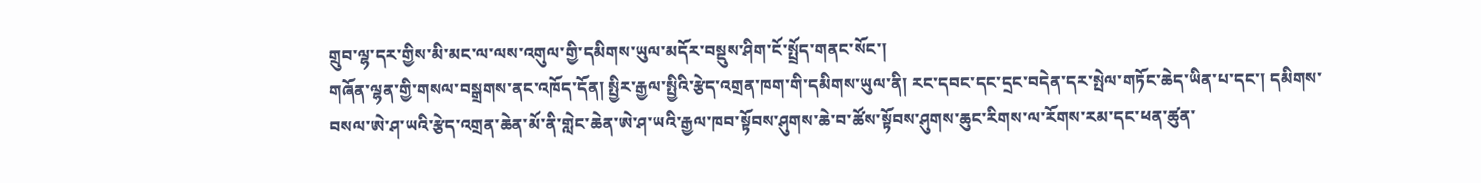གྲུབ་ལྷ་དར་གྱིས་མི་མང་ལ་ལས་འགུལ་གྱི་དམིགས་ཡུལ་མདོར་བསྡུས་ཤིག་ངོ་སྤྲོད་གནང་སོང་།
གཞོན་ལྷན་གྱི་གསལ་བསྒྲགས་ནང་འཁོད་དོན། སྤྱིར་རྒྱལ་སྤྱིའི་རྩེད་འགྲན་ཁག་གི་དམིགས་ཡུལ་ནི། རང་དབང་དང་དྲང་བདེན་དར་སྤེལ་གཏོང་ཆེད་ཡིན་པ་དང་། དམིགས་བསལ་ཨེ་ཤ་ཡའི་རྩེད་འགྲན་ཆེན་མོ་ནི་གླེང་ཆེན་ཨེ་ཤ་ཡའི་རྒྱལ་ཁབ་སྟོབས་ཤུགས་ཆེ་བ་ཚོས་སྟོབས་ཤུགས་ཆུང་རིགས་ལ་རོགས་རམ་དང་ཕན་ཚུན་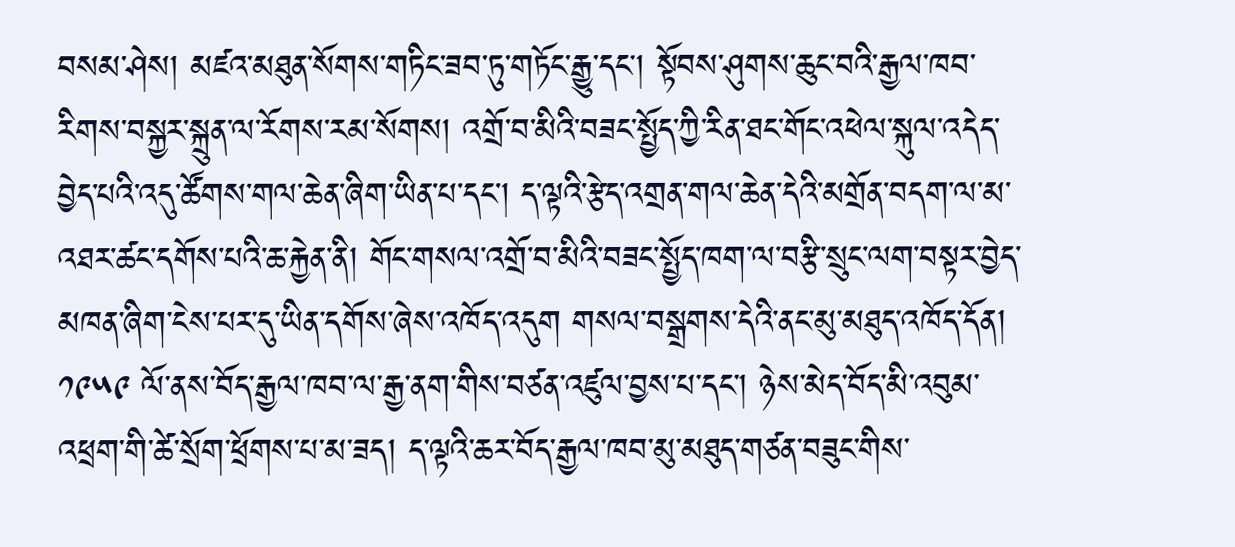བསམ་ཤེས། མཛའ་མཐུན་སོགས་གཏིང་ཟབ་ཏུ་གཏོང་རྒྱུ་དང། སྟོབས་ཤུགས་ཆུང་བའི་རྒྱལ་ཁབ་རིགས་བསྐྱར་སྐྲུན་ལ་རོགས་རམ་སོགས། འགྲོ་བ་མིའི་བཟང་སྤྱོད་ཀྱི་རིན་ཐང་གོང་འཕེལ་སྐུལ་འདེད་བྱེད་པའི་འདུ་ཚོགས་གལ་ཆེན་ཞིག་ཡིན་པ་དང་། ད་ལྟའི་རྩེད་འགྲན་གལ་ཆེན་དེའི་མགྲོན་བདག་ལ་མ་འཐར་ཚང་དགོས་པའི་ཆ་རྐྱེན་ནི། གོང་གསལ་འགྲོ་བ་མིའི་བཟང་སྤྱོད་ཁག་ལ་བརྩི་སྲུང་ལག་བསྟར་བྱེད་མཁན་ཞིག་ངེས་པར་དུ་ཡིན་དགོས་ཞེས་འཁོད་འདུག གསལ་བསྒྲགས་དེའི་ནང་མུ་མཐུད་འཁོད་དོན། ༡༩༥༩ ལོ་ནས་བོད་རྒྱལ་ཁབ་ལ་རྒྱ་ནག་གིས་བཙན་འཛུལ་བྱས་པ་དང་། ཉེས་མེད་བོད་མི་འབུམ་འཕྲག་གི་ཚེ་སྲོག་ཕྲོགས་པ་མ་ཟད། ད་ལྟའི་ཆར་བོད་རྒྱལ་ཁབ་མུ་མཐུད་གཙན་བཟུང་གིས་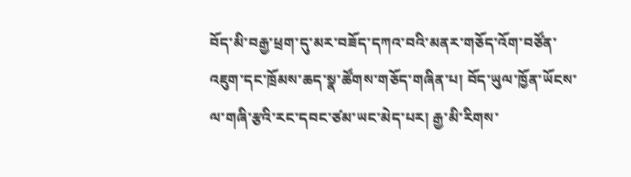བོད་མི་བརྒྱ་ཕྲག་དུ་མར་བཟོད་དཀའ་བའི་མནར་གཅོད་འོག་བཙོན་འཇུག་དང་ཁྲོམས་ཆད་སྣ་ཚོགས་གཅོད་གཞིན་པ། བོད་ཡུལ་ཁྱོན་ཡོངས་ལ་གཞི་རྩའི་རང་དབང་ཙམ་ཡང་མེད་པར། རྒྱ་མི་རིགས་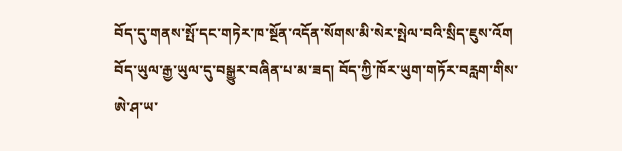བོད་དུ་གནས་སྤོ་དང་གཏེར་ཁ་སྔོན་འདོན་སོགས་མི་སེར་སྤེལ་བའི་སྲིད་ཇུས་འོག བོད་ཡུལ་རྒྱ་ཡུལ་དུ་བསྒྱུར་བཞིན་པ་མ་ཟད། བོད་ཀྱི་ཁོར་ཡུག་གཏོར་བརླག་གིས་ཨེ་ཤ་ཡ་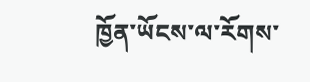ཁྱོན་ཡོངས་ལ་རོགས་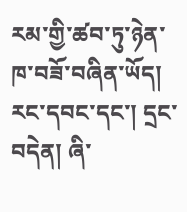རམ་གྱི་ཚབ་ཏུ་ཉེན་ཁ་བཟོ་བཞིན་ཡོད།
རང་དབང་དང་། དྲང་བདེན། ཞི་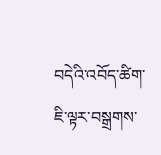བདེའི་འབོད་ཚིག་ཇི་ལྟར་བསྒྲགས་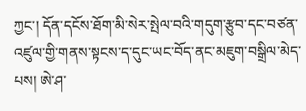ཀྱང་། དོན་དངོས་ཐོག་མི་སེར་སྤེལ་བའི་གདུག་རྩུབ་དང་བཙན་འཛུལ་གྱི་གནས་སྟངས་ད་དུང་ཡང་བོད་ནང་མཇུག་བསྒྲིལ་མེད་པས། ཨེ་ཤ་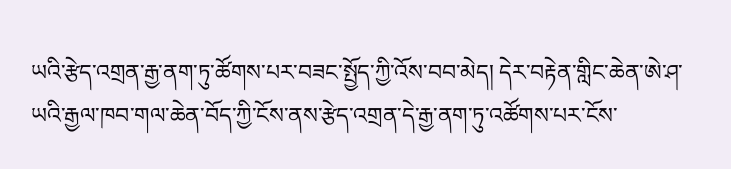ཡའི་རྩེད་འགྲན་རྒྱ་ནག་ཏུ་ཚོགས་པར་བཟང་སྤྱོད་ཀྱི་འོས་བབ་མེད། དེར་བརྟེན་གླིང་ཆེན་ཨེ་ཤ་ཡའི་རྒྱལ་ཁབ་གལ་ཆེན་བོད་ཀྱི་ངོས་ནས་རྩེད་འགྲན་དེ་རྒྱ་ནག་ཏུ་འཚོགས་པར་ངོས་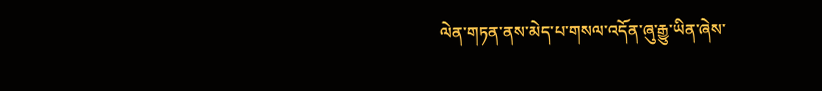ལེན་གཏན་ནས་མེད་པ་གསལ་འདོན་ཞུ་རྒྱུ་ཡིན་ཞེས་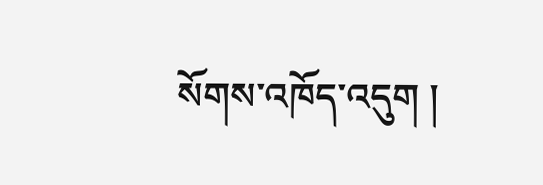སོགས་འཁོད་འདུག །